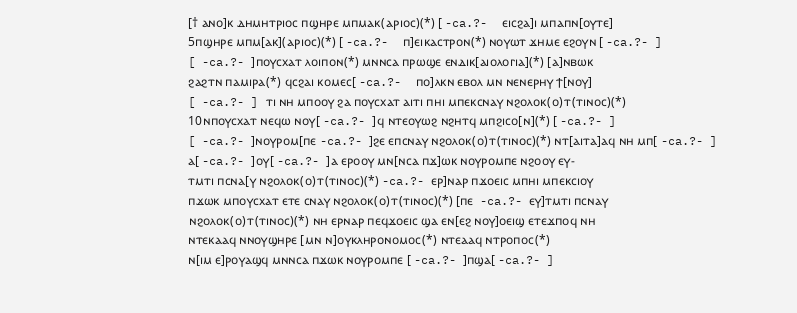[† ⲁⲛⲟ]ⲕ ⲇⲏⲙⲏⲧⲣⲓⲟⲥ ⲡϣⲏⲣⲉ ⲙⲡⲙⲁⲕ(ⲁⲣⲓⲟⲥ)(*) [ -ca.?-  ⲉⲓⲥϩⲁ]ⲓ ⲙⲡⲁⲡⲛ[ⲟⲩⲧⲉ]
5ⲡϣⲏⲣⲉ ⲙⲡⲙ[ⲁⲕ](ⲁⲣⲓⲟⲥ)(*) [ -ca.?-  ⲡ]ⲉⲓⲕⲁⲥⲧⲣⲟⲛ(*) ⲛⲟⲩⲱⲧ ϫⲏⲙⲉ ⲉϩⲟⲩⲛ [ -ca.?- ]
[ -ca.?- ]ⲡⲟⲩⲥⲭⲁⲧ ⲗⲟⲓⲡⲟⲛ(*) ⲙⲛⲛⲥⲁ ⲡⲣⲱϣⲉ ⲉⲛⲇⲓⲕ[ⲁⲓⲟⲗⲟⲅⲓⲁ](*) [ⲁ]ⲛⲃⲱⲕ
ϩⲁϩⲧⲛ ⲡⲁⲙⲓⲣⲁ(*) ϥⲥϩⲁⲓ ⲕⲟⲙⲉⲥ[ -ca.?-  ⲡⲟ]ⲗⲕⲛ ⲉⲃⲟⲗ ⲙⲛ ⲛⲉⲛⲉⲣⲏⲩ ϯ[ⲛⲟⲩ]
[ -ca.?- ] ⲧⲓ ⲛⲏ ⲙⲡⲟⲟⲩ ϩⲁ ⲡⲟⲩⲥⲭⲁⲧ ⲁⲓⲧⲓ ⲡⲏⲓ ⲙⲡⲉⲕⲥⲛⲁⲩ ⲛϩⲟⲗⲟⲕ(ⲟ)ⲧ(ⲧⲓⲛⲟⲥ)(*)
10ⲛⲡⲟⲩⲥⲭⲁⲧ ⲛⲉϥⲱ ⲛⲟⲩ[ -ca.?- ]ϥ ⲛⲧⲉⲟⲩⲱϩ ⲛϩⲏⲧϥ ⲙⲡϩⲓⲥⲟ[ⲛ](*) [ -ca.?- ]
[ -ca.?- ]ⲛⲟⲩⲣⲟⲙ[ⲡⲉ -ca.?- ]ϩⲉ ⲉⲡⲥⲛⲁⲩ ⲛϩⲟⲗⲟⲕ(ⲟ)ⲧ(ⲧⲓⲛⲟⲥ)(*) ⲛⲧ[ⲁⲓⲧⲁ]ⲁϥ ⲛⲏ ⲙⲡ[ -ca.?- ]
ⲁ[ -ca.?- ]ⲟⲩ[ -ca.?- ]ⲁ ⲉⲣⲟⲟⲩ ⲙⲛ[ⲛⲥⲁ ⲡϫ]ⲱⲕ ⲛⲟⲩⲣⲟⲙⲡⲉ ⲛϩⲟⲟⲩ ⲉⲩ-
ⲧⲙⲧⲓ ⲡⲥⲛⲁ[ⲩ ⲛϩⲟⲗⲟⲕ(ⲟ)ⲧ(ⲧⲓⲛⲟⲥ)(*) -ca.?- ⲉⲣ]ⲛⲁⲣ ⲡϫⲟⲉⲓⲥ ⲙⲡⲏⲓ ⲙⲡⲉⲕⲥⲓⲟⲩ
ⲡϫⲱⲕ ⲙⲡⲟⲩⲥⲭⲁⲧ ⲉⲧⲉ ⲥⲛⲁⲩ ⲛϩⲟⲗⲟⲕ(ⲟ)ⲧ(ⲧⲓⲛⲟⲥ)(*) [ⲡⲉ  -ca.?- ⲉⲩ]ⲧⲙⲧⲓ ⲡⲥⲛⲁⲩ
ⲛϩⲟⲗⲟⲕ(ⲟ)ⲧ(ⲧⲓⲛⲟⲥ)(*) ⲛⲏ ⲉⲣⲛⲁⲣ ⲡⲉϥϫⲟⲉⲓⲥ ϣⲁ ⲉⲛ[ⲉϩ ⲛⲟⲩ]ⲟⲉⲓϣ ⲉⲧⲉϫⲡⲟϥ ⲛⲏ
ⲛⲧⲉⲕⲁⲁϥ ⲛⲛⲟⲩϣⲏⲣⲉ [ⲙⲛ ⲛ]ⲟⲩⲕⲗⲏⲣⲟⲛⲟⲙⲟⲥ(*) ⲛⲧⲉⲁⲁϥ ⲛⲧⲣⲟⲡⲟⲥ(*)
ⲛ[ⲓⲙ ⲉ]ⲣⲟⲩⲁϣϥ ⲙⲛⲛⲥⲁ ⲡϫⲱⲕ ⲛⲟⲩⲣⲟⲙⲡⲉ [ -ca.?- ]ⲡϣⲁ[ -ca.?- ]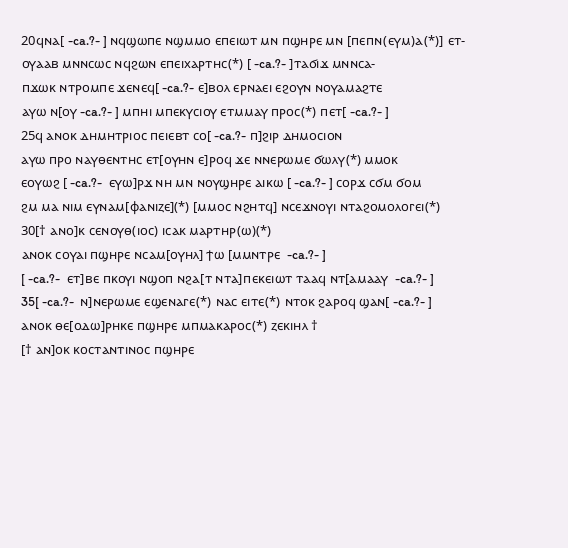20ϥⲛⲁ[ -ca.?- ] ⲛϥϣⲱⲡⲉ ⲛϣⲙⲙⲟ ⲉⲡⲉⲓⲱⲧ ⲙⲛ ⲡϣⲏⲣⲉ ⲙⲛ [ⲡⲉⲡⲛ(ⲉⲩⲙ)ⲁ(*)] ⲉⲧ-
ⲟⲩⲁⲁⲃ ⲙⲛⲛⲥⲱⲥ ⲛϥϩⲱⲛ ⲉⲡⲉⲓⲭⲁⲣⲧⲏⲥ(*) [ -ca.?- ]ⲧⲁϭⲓϫ ⲙⲛⲛⲥⲁ-
ⲡϫⲱⲕ ⲛⲧⲣⲟⲙⲡⲉ ϫⲉⲛⲉϥ[ -ca.?- ⲉ]ⲃⲟⲗ ⲉⲣⲛⲁⲉⲓ ⲉϩⲟⲩⲛ ⲛⲟⲩⲁⲙⲁϩⲧⲉ
ⲁⲩⲱ ⲛ[ⲟⲩ -ca.?- ] ⲙⲡⲏⲓ ⲙⲡⲉⲕⲩⲥⲓⲟⲩ ⲉⲧⲙⲙⲁⲩ ⲡⲣⲟⲥ(*) ⲡⲉⲧ[ -ca.?- ]
25ϥ ⲁⲛⲟⲕ ⲇⲏⲙⲏⲧⲣⲓⲟⲥ ⲡⲉⲓⲉⲃⲧ ⲥⲟ[ -ca.?- ⲡ]ϩⲓⲣ ⲇⲏⲙⲟⲥⲓⲟⲛ
ⲁⲩⲱ ⲡⲣⲟ ⲛⲁⲩⲑⲉⲛⲧⲏⲥ ⲉⲧ[ⲟⲩⲏⲛ ⲉ]ⲣⲟϥ ϫⲉ ⲛⲛⲉⲣⲱⲙⲉ ϭⲱⲗⲩ(*) ⲙⲙⲟⲕ
ⲉⲟⲩⲱϩ [ -ca.?-  ⲉⲩⲱ]ⲣϫ ⲛⲏ ⲙⲛ ⲛⲟⲩϣⲏⲣⲉ ⲁⲓⲕⲱ [ -ca.?- ] ⲥⲟⲣϫ ⲥϭⲙ ϭⲟⲙ
ϩⲙ ⲙⲁ ⲛⲓⲙ ⲉⲩⲛⲁⲙ[ⲫⲁⲛⲓⲍⲉ](*) [ⲙⲙⲟⲥ ⲛϩⲏⲧϥ] ⲛⲥⲉϫⲛⲟⲩⲓ ⲛⲧⲁϩⲟⲙⲟⲗⲟⲅⲉⲓ(*)
30[† ⲁⲛⲟ]ⲕ ⲥⲉⲛⲟⲩⲑ(ⲓⲟⲥ) ⲓⲥⲁⲕ ⲙⲁⲣⲧⲏⲣ(ⲱ)(*)
ⲁⲛⲟⲕ ⲥⲟⲩⲁⲓ ⲡϣⲏⲣⲉ ⲛⲥⲁⲙ[ⲟⲩⲏⲗ] ϯⲱ [ⲙⲙⲛⲧⲣⲉ  -ca.?- ]
[ -ca.?-  ⲉⲧ]ⲃⲉ ⲡⲕⲟⲩⲓ ⲛϣⲟⲡ ⲛϩⲁ[ⲧ ⲛⲧⲁ]ⲡⲉⲕⲉⲓⲱⲧ ⲧⲁⲁϥ ⲛⲧ[ⲁⲙⲁⲁⲩ  -ca.?- ]
35[ -ca.?-  ⲛ]ⲛⲉⲣⲱⲙⲉ ⲉϣⲉⲛⲁⲅⲉ(*) ⲛⲁⲥ ⲉⲓⲧⲉ(*) ⲛⲧⲟⲕ ϩⲁⲣⲟϥ ϣⲁⲛ[ -ca.?- ]
ⲁⲛⲟⲕ ⲑⲉ[ⲟⲇⲱ]ⲣⲏⲕⲉ ⲡϣⲏⲣⲉ ⲙⲡⲙⲁⲕⲁⲣⲟⲥ(*) ⲍⲉⲕⲓⲏⲗ †
[† ⲁⲛ]ⲟⲕ ⲕⲟⲥⲧⲁⲛⲧⲓⲛⲟⲥ ⲡϣⲏⲣⲉ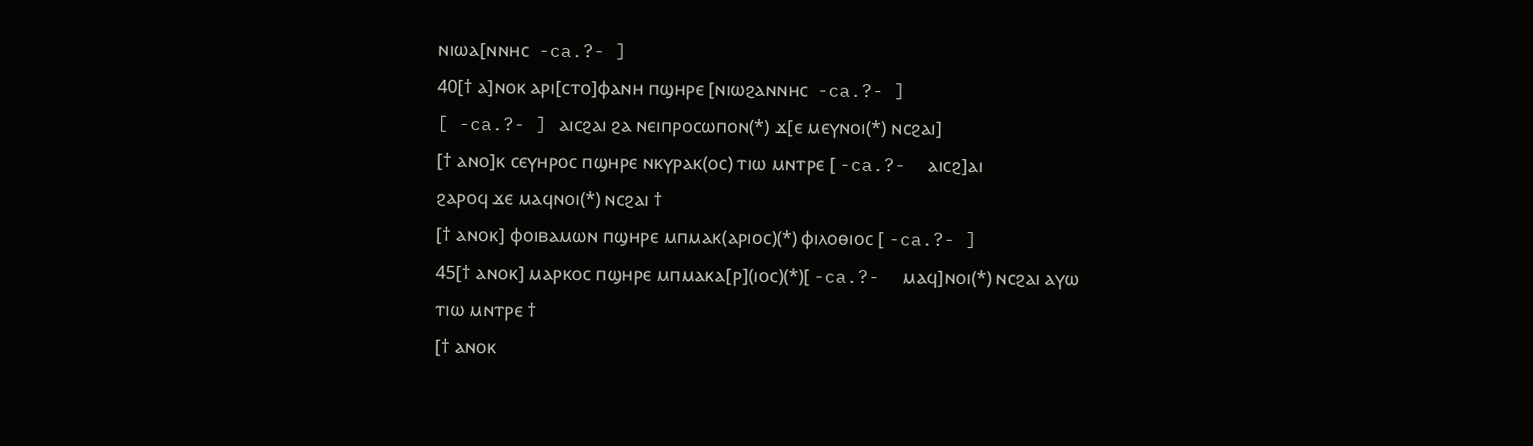ⲛⲓⲱⲁ[ⲛⲛⲏⲥ  -ca.?- ]
40[† ⲁ]ⲛⲟⲕ ⲁⲣⲓ[ⲥⲧⲟ]ⲫⲁⲛⲏ ⲡϣⲏⲣⲉ [ⲛⲓⲱϩⲁⲛⲛⲏⲥ  -ca.?- ]
[ -ca.?- ] ⲁⲓⲥϩⲁⲓ ϩⲁ ⲛⲉⲓⲡⲣⲟⲥⲱⲡⲟⲛ(*) ϫ[ⲉ ⲙⲉⲩⲛⲟⲓ(*) ⲛⲥϩⲁⲓ]
[† ⲁⲛⲟ]ⲕ ⲥⲉⲩⲏⲣⲟⲥ ⲡϣⲏⲣⲉ ⲛⲕⲩⲣⲁⲕ(ⲟⲥ) ⲧⲓⲱ ⲙⲛⲧⲣⲉ [ -ca.?-  ⲁⲓⲥϩ]ⲁⲓ
ϩⲁⲣⲟϥ ϫⲉ ⲙⲁϥⲛⲟⲓ(*) ⲛⲥϩⲁⲓ †
[† ⲁⲛⲟⲕ] ⲫⲟⲓⲃⲁⲙⲱⲛ ⲡϣⲏⲣⲉ ⲙⲡⲙⲁⲕ(ⲁⲣⲓⲟⲥ)(*) ⲫⲓⲗⲟⲑⲓⲟⲥ [ -ca.?- ]
45[† ⲁⲛⲟⲕ] ⲙⲁⲣⲕⲟⲥ ⲡϣⲏⲣⲉ ⲙⲡⲙⲁⲕⲁ[ⲣ](ⲓⲟⲥ)(*)[ -ca.?-  ⲙⲁϥ]ⲛⲟⲓ(*) ⲛⲥϩⲁⲓ ⲁⲩⲱ
ⲧⲓⲱ ⲙⲛⲧⲣⲉ †
[† ⲁⲛⲟⲕ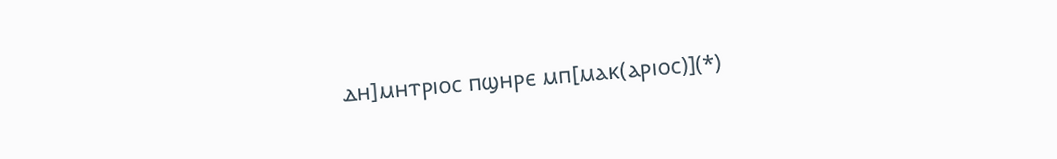ⲇⲏ]ⲙⲏⲧⲣⲓⲟⲥ ⲡϣⲏⲣⲉ ⲙⲡ[ⲙⲁⲕ(ⲁⲣⲓⲟⲥ)](*)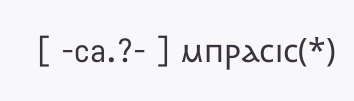[ -ca.?- ] ⲙⲡⲣⲁⲥⲓⲥ(*)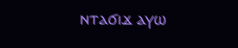ⲛⲧⲁϭⲓϫ ⲁⲩⲱ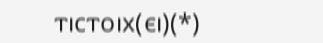ⲧⲓⲥⲧⲟⲓⲭ(ⲉⲓ)(*)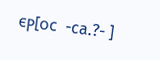ⲉⲣ[ⲟⲥ  -ca.?- ]